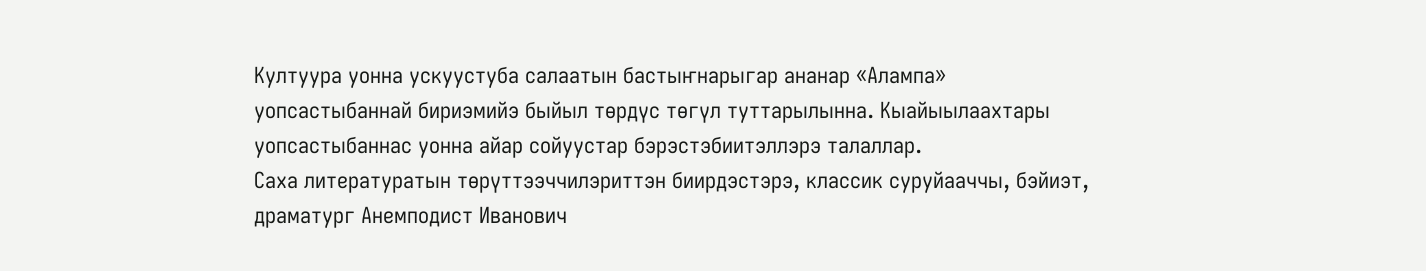Култуура уонна ускуустуба салаатын бастыҥнарыгар ананар «Алампа» уопсастыбаннай бириэмийэ быйыл төрдүс төгүл туттарылынна. Кыайыылаахтары уопсастыбаннас уонна айар сойуустар бэрэстэбиитэллэрэ талаллар.
Саха литературатын төрүттээччилэриттэн биирдэстэрэ, классик суруйааччы, бэйиэт, драматург Анемподист Иванович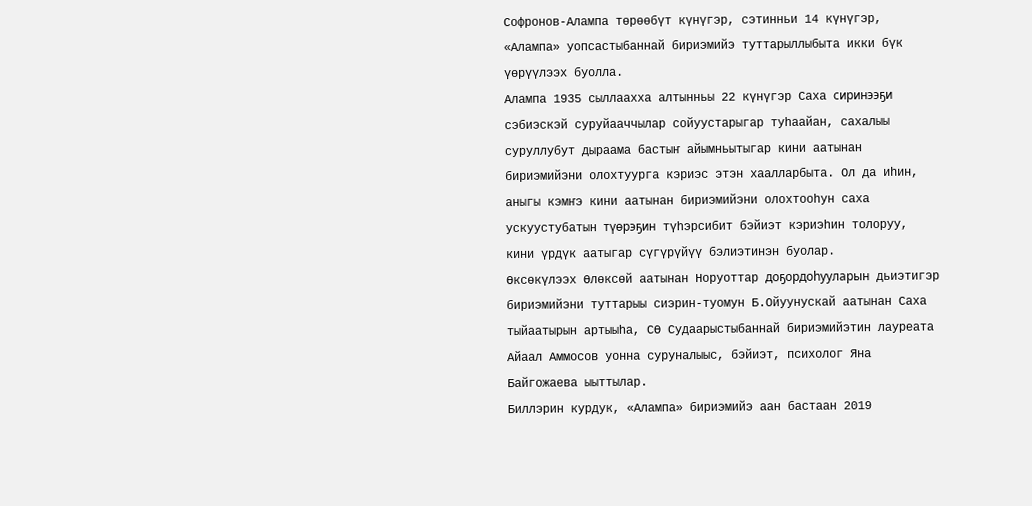Софронов-Алампа төрөөбүт күнүгэр, сэтинньи 14 күнүгэр, «Алампа» уопсастыбаннай бириэмийэ туттарыллыбыта икки бүк үөрүүлээх буолла.
Алампа 1935 сыллаахха алтынньы 22 күнүгэр Саха сиринээҕи сэбиэскэй суруйааччылар сойуустарыгар туһаайан, сахалыы суруллубут дыраама бастыҥ айымньытыгар кини аатынан бириэмийэни олохтуурга кэриэс этэн хаалларбыта. Ол да иһин, аныгы кэмҥэ кини аатынан бириэмийэни олохтооһун саха ускуустубатын түөрэҕин түһэрсибит бэйиэт кэриэһин толоруу, кини үрдүк аатыгар сүгүрүйүү бэлиэтинэн буолар.
Өксөкүлээх Өлөксөй аатынан Норуоттар доҕордоһууларын дьиэтигэр бириэмийэни туттарыы сиэрин-туомун Б.Ойуунускай аатынан Саха тыйаатырын артыыһа, СӨ Судаарыстыбаннай бириэмийэтин лауреата Айаал Аммосов уонна суруналыыс, бэйиэт, психолог Яна Байгожаева ыыттылар.
Биллэрин курдук, «Алампа» бириэмийэ аан бастаан 2019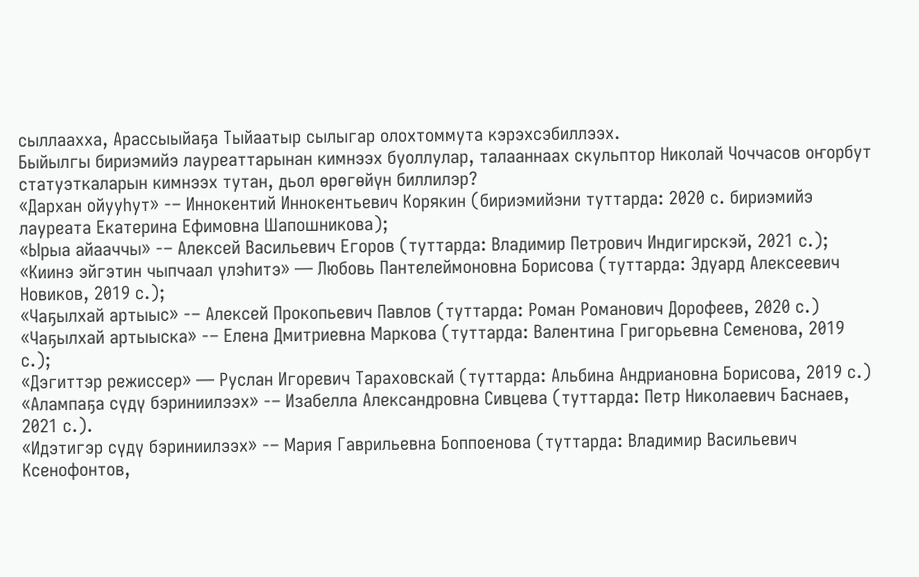сыллаахха, Арассыыйаҕа Тыйаатыр сылыгар олохтоммута кэрэхсэбиллээх.
Быйылгы бириэмийэ лауреаттарынан кимнээх буоллулар, талааннаах скульптор Николай Чоччасов оҥорбут статуэткаларын кимнээх тутан, дьол өрөгөйүн биллилэр?
«Дархан ойууһут» -– Иннокентий Иннокентьевич Корякин (бириэмийэни туттарда: 2020 с. бириэмийэ лауреата Екатерина Ефимовна Шапошникова);
«Ырыа айааччы» -– Алексей Васильевич Егоров (туттарда: Владимир Петрович Индигирскэй, 2021 с.);
«Киинэ эйгэтин чыпчаал үлэһитэ» — Любовь Пантелеймоновна Борисова (туттарда: Эдуард Алексеевич Новиков, 2019 с.);
«Чаҕылхай артыыс» -– Алексей Прокопьевич Павлов (туттарда: Роман Романович Дорофеев, 2020 с.)
«Чаҕылхай артыыска» -– Елена Дмитриевна Маркова (туттарда: Валентина Григорьевна Семенова, 2019 с.);
«Дэгиттэр режиссер» — Руслан Игоревич Тараховскай (туттарда: Альбина Андриановна Борисова, 2019 с.)
«Алампаҕа сүдү бэриниилээх» -– Изабелла Александровна Сивцева (туттарда: Петр Николаевич Баснаев, 2021 с.).
«Идэтигэр сүдү бэриниилээх» -– Мария Гаврильевна Боппоенова (туттарда: Владимир Васильевич Ксенофонтов,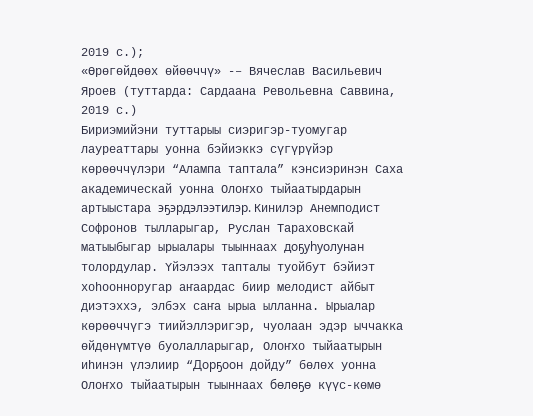2019 с.);
«Өрөгөйдөөх өйөөччү» -– Вячеслав Васильевич Яроев (туттарда: Сардаана Револьевна Саввина, 2019 с.)
Бириэмийэни туттарыы сиэригэр-туомугар лауреаттары уонна бэйиэккэ сүгүрүйэр көрөөччүлэри “Алампа таптала” кэнсиэринэн Саха академическай уонна Олоҥхо тыйаатырдарын артыыстара эҕэрдэлээтилэр. Кинилэр Анемподист Софронов тылларыгар, Руслан Тараховскай матыыбыгар ырыалары тыыннаах доҕуһуолунан толордулар. Үйэлээх тапталы туойбут бэйиэт хоһоонноругар аҥаардас биир мелодист айбыт диэтэххэ, элбэх саҥа ырыа ылланна. Ырыалар көрөөччүгэ тиийэллэригэр, чуолаан эдэр ыччакка өйдөнүмтүө буолалларыгар, Олоҥхо тыйаатырын иһинэн үлэлиир “Дорҕоон дойду” бөлөх уонна Олоҥхо тыйаатырын тыыннаах бөлөҕө күүс-көмө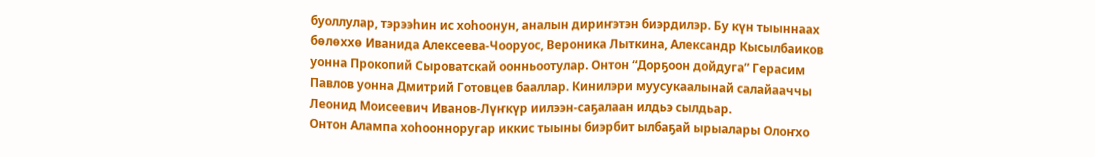буоллулар, тэрээһин ис хоһоонун, аналын дириҥэтэн биэрдилэр. Бу күн тыыннаах бөлөххө Иванида Алексеева-Чооруос, Вероника Лыткина, Александр Кысылбаиков уонна Прокопий Сыроватскай оонньоотулар. Онтон “Дорҕоон дойдуга” Герасим Павлов уонна Дмитрий Готовцев бааллар. Кинилэри муусукаалынай салайааччы Леонид Моисеевич Иванов-Лүҥкүр иилээн-саҕалаан илдьэ сылдьар.
Онтон Алампа хоһоонноругар иккис тыыны биэрбит ылбаҕай ырыалары Олоҥхо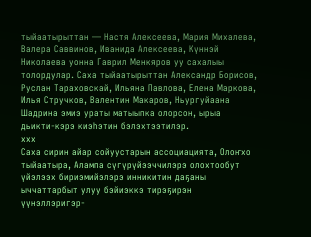тыйаатырыттан — Настя Алексеева, Мария Михалева, Валера Саввинов, Иванида Алексеева, Күннэй Николаева уонна Гаврил Менкяров уу сахалыы толордулар. Саха тыйаатырыттан Александр Борисов, Руслан Тараховскай, Ильяна Павлова, Елена Маркова, Илья Стручков, Валентин Макаров, Ньургуйаана Шадрина эмиэ ураты матыыпка олорсон, ырыа дьикти-кэрэ киэһэтин бэлэхтээтилэр.
ххх
Саха сирин айар сойуустарын ассоциацията, Олоҥхо тыйаатыра, Алампа сүгүрүйээччилэрэ олохтообут үйэлээх бириэмийэлэрэ инникитин даҕаны ыччаттарбыт улуу бэйиэккэ тирэҕирэн үүнэллэригэр-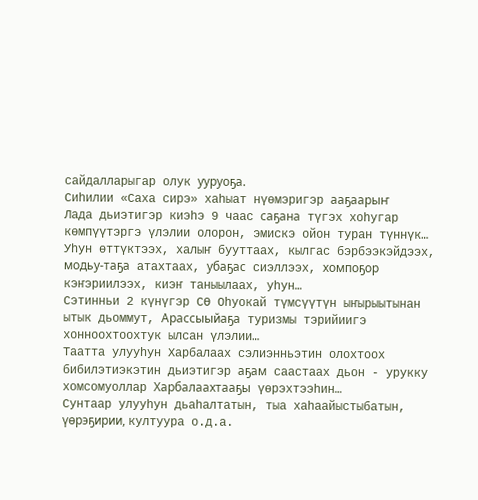сайдалларыгар олук ууруоҕа.
Сиһилии «Саха сирэ» хаһыат нүөмэригэр ааҕаарыҥ
Лада дьиэтигэр киэһэ 9 чаас саҕана түгэх хоһугар көмпүүтэргэ үлэлии олорон, эмискэ ойон туран түннүк…
Уһун өттүктээх, халыҥ бууттаах, кылгас бэрбээкэйдээх, модьу-таҕа атахтаах, убаҕас сиэллээх, хомпоҕор кэҥэриилээх, киэҥ таныылаах, уһун…
Сэтинньи 2 күнүгэр СӨ Оһуокай түмсүүтүн ыҥырыытынан ытык дьоммут, Арассыыйаҕа туризмы тэрийиигэ хонноохтоохтук ылсан үлэлии…
Таатта улууһун Харбалаах сэлиэнньэтин олохтоох бибилэтиэкэтин дьиэтигэр аҕам саастаах дьон - урукку хомсомуоллар Харбалаахтааҕы үөрэхтээһин…
Сунтаар улууһун дьаһалтатын, тыа хаһаайыстыбатын, үөрэҕирии, култуура о.д.а.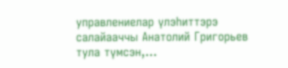управлениелар үлэһиттэрэ салайааччы Анатолий Григорьев тула түмсэн,…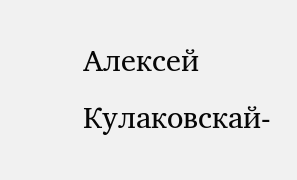Алексей Кулаковскай-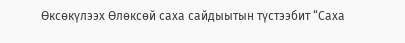Өксөкүлээх Өлөксөй саха сайдыытын түстээбит “Саха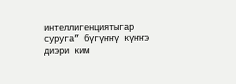интеллигенциятыгар суруга” бүгүҥҥү күҥҥэ диэри ким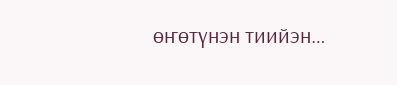өҥөтүнэн тиийэн…